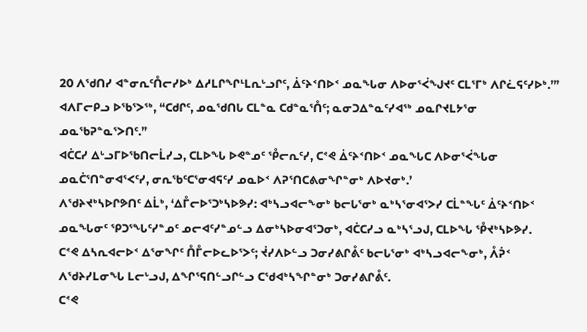20 ᐱᖁᑎᓯ ᐊᓐᓂᕆᑦᑍᓕᓯᐅᒃ ᐃᓱᒪᒋᖏᒻᒪᕆᒡᓗᒋᑦ, ᐄᑦᔨᑉᑎᐅᑉ ᓄᓇᖓᓂ ᐱᐅᓂᕐᐹᖑᔪᑦ ᑕᒪᕐᒥᒃ ᐱᒋᓛᕋᑦᓯᐅᒃ.’”
ᐊᐱᒥᓕᑭᓗ ᐅᖃᕐᐳᖅ, “ᑕᑯᒋᑦ, ᓄᓇᖁᑎᒐ ᑕᒪᓐᓇ ᑕᑯᓐᓇᕐᑍᑦ; ᓇᓂᑐᐃᓐᓇᑦᓯᐊᖅ ᓄᓇᒋᔪᒪᔭᕐᓂ ᓄᓇᖃᕈᓐᓇᕐᐳᑎᑦ.”
ᐊᑖᑕᓯ ᐃᒡᓗᒥᐅᖃᑎᓕᒫᓯᓗ, ᑕᒪᐅᖓ ᐅᕙᓐᓄᑦ ᕾᓕᕆᑦᓯ, ᑕᕝᕙ ᐄᑦᔨᑉᑎᐅᑉ ᓄᓇᖓᑕ ᐱᐅᓂᕐᐹᖓᓂ ᓄᓇᑖᕐᑎᓐᓂᐊᕐᐸᑦᓯ, ᓂᕆᖃᑦᑕᕐᓂᐊᕋᑦᓯ ᓄᓇᐅᑉ ᐱᕈᕐᑎᑕᕕᓂᖏᓐᓂᒃ ᐱᐅᔪᓂᒃ.’
ᐱᖁᔨᔪᒃᓴᐅᒋᕗᑎᑦ ᐃᒫᒃ, ‘ᐃᒤᓕᐅᕐᑐᒃᓴᐅᕗᓯ: ᐊᒃᓴᓗᐊᓕᖕᓂᒃ ᑲᓕᒐᕐᓂᒃ ᓇᒃᓴᕐᓂᐊᕐᐳᓯ ᑕᒫᓐᖓᑦ ᐄᑦᔨᑉᑎᐅᑉ ᓄᓇᖓᓂᑦ ᕿᑐᕐᖓᑦᓯᓐᓄᑦ ᓄᓕᐊᑦᓯᓐᓄᓪᓗ ᐃᓂᒃᓴᐅᓂᐊᕐᑐᓂᒃ, ᐊᑖᑕᓯᓗ ᓇᒃᓴᕐᓗᒍ, ᑕᒪᐅᖓ ᕾᔪᒃᓴᐅᕗᓯ.
ᑕᕝᕙ ᐃᓴᕆᐊᓕᐅᑉ ᐃᕐᓂᖏᑦ ᑍᒤᓕᐅᓚᐅᕐᐳᑦ; ᔫᓯᐱᐅᓪᓗ ᑐᓂᓯᕕᒋᕔᑦ ᑲᓕᒐᕐᓂᒃ ᐊᒃᓴᓗᐊᓕᖕᓂᒃ, ᐰᕉᑉ ᐱᖁᔨᓯᒪᓂᖓ ᒪᓕᒡᓗᒍ, ᐃᖏᕐᕋᑎᓪᓗᒋᓪᓗ ᑕᖁᐊᒃᓴᖏᓐᓂᒃ ᑐᓂᓯᕕᒋᕔᑦ.
ᑕᕝᕙ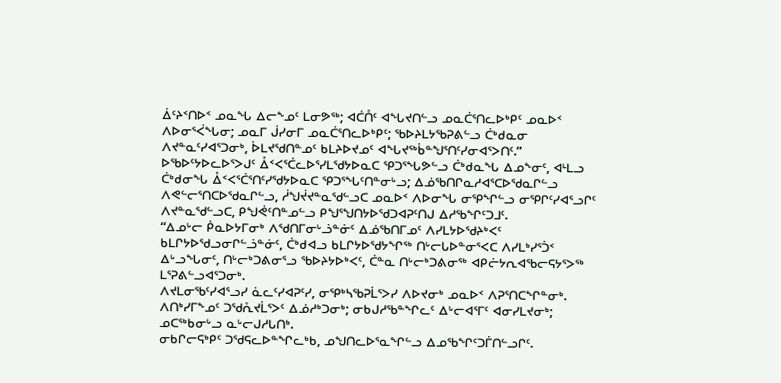ᐄᑦᔨᑉᑎᐅᑉ ᓄᓇᖓ ᐃᓕᖕᓄᑦ ᒪᓂᕗᖅ; ᐊᑖᑍᑦ ᐊᖓᔪᑎᓪᓗ ᓄᓇᑖᕐᑎᓚᐅᒃᑭᑦ ᓄᓇᐅᑉ ᐱᐅᓂᕐᐹᖓᓂ; ᓄᓇᒥ ᒎᓯᓂᒥ ᓄᓇᑖᕐᑎᓚᐅᒃᑭᑦ; ᖃᐅᔨᒪᔭᖃᕈᕕᓪᓗ ᑖᒃᑯᓇᓂ ᐱᔪᓐᓇᑦᓯᐊᕐᑐᓂᒃ, ᐆᒪᔪᖁᑎᓐᓄᑦ ᑲᒪᔨᐅᔪᓄᑦ ᐊᖓᔪᖅᑳᓐᖑᕐᑎᑦᓯᓂᐊᕐᐳᑎᑦ.”
ᐅᖃᐅᑦᔭᐅᓚᐅᕐᐳᒍᑦ ᐂᑉᐸᕐᑖᓚᐅᕐᓯᒪᖁᔭᐅᓇᑕ ᕿᑐᕐᖓᕗᓪᓗ ᑖᒃᑯᓇᖓ ᐃᓄᖕᓂᑦ, ᐊᒻᒪᓗ ᑖᒃᑯᓂᖓ ᐂᑉᐸᕐᑖᕐᑎᑦᓯᖁᔭᐅᓇᑕ ᕿᑐᕐᖓᑦᑎᓐᓂᒡᓗ; ᐃᓅᖃᑎᒋᓇᓱᐊᕐᑕᐅᖁᓇᒋᓪᓗ ᐱᕙᓪᓕᕐᑎᑕᐅᖁᓇᒋᓪᓗ, ᓲᖑᔫᔪᓐᓇᖁᓪᓗᑕ ᓄᓇᐅᑉ ᐱᐅᓂᖓ ᓂᕿᖏᓪᓗ ᓂᕿᒋᑦᓯᐊᕐᓗᒋᑦ ᐱᔪᓐᓇᖁᓪᓗᑕ, ᑭᖑᕚᑦᑎᓐᓄᓪᓗ ᑭᖑᕐᖑᑎᔭᐅᖁᑐᐊᕈᑦᑎᒍ ᐃᓱᖃᖏᑦᑐᒧᑦ.
“ᐃᓄᒡᓕ ᑮᓇᐅᔭᒥᓂᒃ ᐱᖁᑎᒥᓂᒡᓘᓐᓃᑦ ᐃᓅᖃᑎᒥᓄᑦ ᐱᓯᒪᔭᐅᖁᔨᒃᐸᑦ ᑲᒪᒋᔭᐅᖁᓗᓂᒋᓪᓘᓐᓃᑦ, ᑖᒃᑯᐊᓗ ᑲᒪᒋᔭᐅᖁᔭᖏᖅ ᑎᒡᓕᒐᐅᓐᓂᕐᐸᑕ ᐱᓯᒪᒃᓯᕐᑑᑉ ᐃᒡᓗᖓᓂᑦ, ᑎᒡᓕᒃᑐᕕᓂᕐᓗ ᖃᐅᔨᔭᐅᒃᐸᑦ, ᑖᓐᓇ ᑎᒡᓕᒃᑐᕕᓂᖅ ᐊᑭᓖᔭᕆᐊᖃᓕᕋᔭᕐᐳᖅ ᒪᕐᕈᕕᓪᓗᐊᕐᑐᓂᒃ.
ᐱᔪᒪᓂᖃᑦᓯᐊᕐᓗᓯ ᓈᓚᑦᓯᐊᕈᑦᓯ, ᓂᕿᒃᓴᖃᕈᒫᕐᐳᓯ ᐱᐅᔪᓂᒃ ᓄᓇᐅᑉ ᐱᕈᕐᑎᑕᖏᓐᓂᒃ.
ᐱᑎᒃᓯᒥᖕᓄᑦ ᑐᖁᕅᔪᒫᕐᐳᑦ ᐃᓅᓱᒃᑐᓂᒃ; ᓂᑲᒍᓱᖃᓐᖏᓚᑦ ᐃᒡᓕᐊᕐᒥᑦ ᐊᓂᓯᒪᔪᓂᒃ; ᓄᑕᖅᑲᓂᒡᓗ ᓇᒡᓕᒍᓱᒐᑎᒃ.
ᓂᑲᒋᓕᕋᒃᑭᑦ ᑐᖁᕋᓚᐅᓐᖏᓚᒃᑲ, ᓄᖑᑎᓚᐅᕐᓇᖏᓪᓗ ᐃᓄᖃᖏᑦᑐᒦᑎᓪᓗᒋᑦ.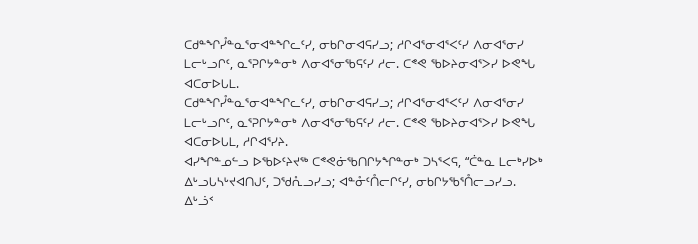ᑕᑯᓐᖏᓮᓐᓇᕐᓂᐊᓐᖏᓚᑦᓯ, ᓂᑲᒋᓂᐊᕋᓯᓗ; ᓱᒋᐊᕐᓂᐊᕐᐸᑦᓯ ᐱᓂᐊᕐᓂᓯ ᒪᓕᒡᓗᒋᑦ, ᓇᕐᕈᒋᔭᓐᓂᒃ ᐱᓂᐊᕐᓂᖃᕋᑦᓯ ᓱᓕ. ᑕᕝᕙ ᖃᐅᔨᓂᐊᕐᐳᓯ ᐅᕙᖓ ᐊᑕᓂᐅᒐᒪ.
ᑕᑯᓐᖏᓮᓐᓇᕐᓂᐊᓐᖏᓚᑦᓯ, ᓂᑲᒋᓂᐊᕋᓯᓗ; ᓱᒋᐊᕐᓂᐊᕐᐸᑦᓯ ᐱᓂᐊᕐᓂᓯ ᒪᓕᒡᓗᒋᑦ, ᓇᕐᕈᒋᔭᓐᓂᒃ ᐱᓂᐊᕐᓂᖃᕋᑦᓯ ᓱᓕ. ᑕᕝᕙ ᖃᐅᔨᓂᐊᕐᐳᓯ ᐅᕙᖓ ᐊᑕᓂᐅᒐᒪ, ᓱᒋᐊᕐᓯᔨ.
ᐊᓯᖏᓐᓄᓪᓗ ᐅᖃᐅᑦᔨᔪᖅ ᑕᕝᕙᓃᖃᑎᒋᔭᖏᓐᓂᒃ ᑐᓴᕐᐸᕋ, “ᑖᓐᓇ ᒪᓕᒃᓯᐅᒃ ᐃᒡᓗᒐᓴᒡᔪᐊᑎᒍᑦ, ᑐᖁᕅᓗᓯᓗ; ᐊᓐᓁᑦᑍᓕᒋᑦᓯ, ᓂᑲᒋᔭᖃᕐᑍᓕᓗᓯᓗ.
ᐃᒡᓘᑉ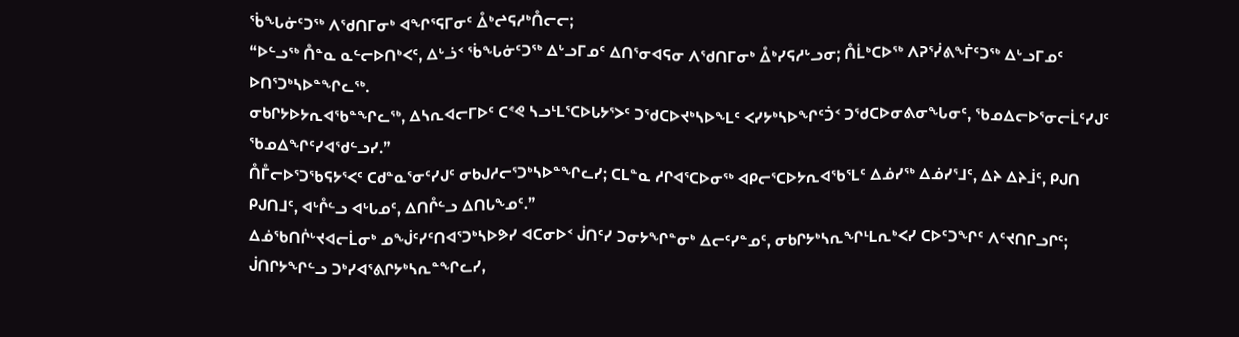ᖄᖓᓃᑦᑐᖅ ᐱᖁᑎᒥᓂᒃ ᐊᖏᕐᕋᒥᓂᑦ ᐂᒃᖠᕋᓱᒃᑍᓕᓕ;
“ᐅᓪᓗᖅ ᑍᓐᓇ ᓇᓪᓕᐅᑎᒃᐸᑦ, ᐃᒡᓘᑉ ᖄᖓᓃᑦᑐᖅ ᐃᒡᓗᒥᓄᑦ ᐃᑎᕐᓂᐊᕋᓂ ᐱᖁᑎᒥᓂᒃ ᐂᒃᓯᕋᓱᒡᓗᓂ; ᑍᒫᒃᑕᐅᖅ ᐱᕈᕐᓰᕕᖕᒦᑦᑐᖅ ᐃᒡᓗᒥᓄᑦ ᐅᑎᕐᑐᒃᓴᐅᓐᖏᓚᖅ.
ᓂᑲᒋᔭᐅᔭᕆᐊᖃᓐᖏᓚᖅ, ᐃᓴᕆᐊᓕᒥᐅᑦ ᑕᕝᕙ ᓴᓗᒻᒪᕐᑕᐅᒐᔭᕐᐳᑦ ᑐᖁᑕᐅᔪᒃᓴᐅᖕᒪᑦ ᐸᓯᔭᒃᓴᐅᖏᑦᑑᑉ ᑐᖁᑕᐅᓂᕕᓂᖓᓂᑦ, ᖃᓄᐃᓕᐅᕐᓂᓕᒫᑦᓯᒍᑦ ᖃᓄᐃᖏᑦᓯᐊᖁᓪᓗᓯ.”
ᑍᒤᓕᐅᕐᑐᖃᕋᔭᕐᐸᑦ ᑕᑯᓐᓇᕐᓂᑦᓯᒍᑦ ᓂᑲᒍᓱᓕᕐᑐᒃᓴᐅᓐᖏᓚᓯ; ᑕᒪᓐᓇ ᓱᒋᐊᕐᑕᐅᓂᖅ ᐊᑭᓕᕐᑕᐅᔭᕆᐊᖃᕐᒪᑦ ᐃᓅᓯᖅ ᐃᓅᓯᕐᒧᑦ, ᐃᔨ ᐃᔨᒨᑦ, ᑭᒍᑎ ᑭᒍᑎᒧᑦ, ᐊᒡᒊᓪᓗ ᐊᒡᒐᓄᑦ, ᐃᑎᒊᓪᓗ ᐃᑎᒐᖕᓄᑦ.”
ᐃᓅᖃᑎᒌᒡᔪᐊᓕᒫᓂᒃ ᓄᖒᑦᓯᑦᑎᐊᕐᑐᒃᓴᐅᕗᓯ ᐊᑕᓂᐅᑉ ᒎᑎᑦᓯ ᑐᓂᔭᖏᓐᓂᒃ ᐃᓕᑦᓯᓐᓄᑦ, ᓂᑲᒋᔭᒃᓴᕆᖏᒻᒪᕆᒃᐸᓯ ᑕᐅᑦᑐᖏᑦ ᐱᑦᔪᑎᒋᓗᒋᑦ; ᒎᑎᒋᔭᖏᓪᓗ ᑐᒃᓯᐊᕐᕕᒋᔭᒃᓴᕆᓐᖏᓚᓯ,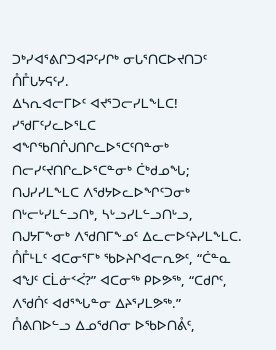ᑐᒃᓯᐊᕐᕕᒋᑐᐊᕈᑦᓯᒋᒃ ᓂᒐᕐᑎᑕᐅᔪᑎᑐᑦ ᑍᒤᒐᔭᕋᑦᓯ.
ᐃᓴᕆᐊᓕᒥᐅᑦ ᐊᔪᕐᑐᓕᓯᒪᖕᒪᑕ! ᓯᖁᒥᑦᓯᓚᐅᕐᒪᑕ ᐊᖏᖃᑎᒌᒍᑎᒋᓚᐅᕐᑕᑦᑎᓐᓂᒃ ᑎᓕᓯᑦᔪᑎᒋᓚᐅᕐᑕᓐᓂᒃ ᑖᒃᑯᓄᖓ; ᑎᒍᓯᓯᒪᖕᒪᑕ ᐱᖁᔭᐅᓚᐅᖏᑦᑐᓂᒃ ᑎᒡᓕᒡᓯᒪᓪᓗᑎᒃ, ᓴᒡᓗᓯᒪᓪᓗᑎᒡᓗ, ᑎᒍᔭᒥᖕᓂᒃ ᐱᖁᑎᒥᖕᓄᑦ ᐃᓚᓕᐅᑦᔨᓯᒪᖕᒪᑕ.
ᑍᒤᒻᒪᑦ ᐊᑕᓂᕐᒥᒃ ᖃᐅᔨᒋᐊᓕᕆᕗᑦ, “ᑖᓐᓇ ᐊᖑᑦ ᑕᒫᓃᑉᐹ?” ᐊᑕᓂᖅ ᑭᐅᕗᖅ, “ᑕᑯᒋᑦ, ᐱᖁᑏᑦ ᐊᑯᕐᖓᓐᓂ ᐃᔨᕐᓯᒪᕗᖅ.”
ᑍᕕᑎᐅᓪᓗ ᐃᓄᖁᑎᓂ ᐅᖃᐅᑎᕔᑦ,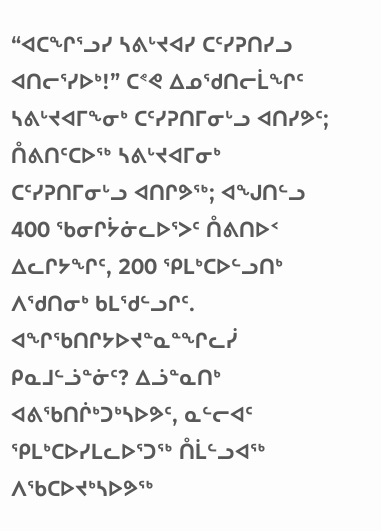“ᐊᑕᖏᕐᓗᓯ ᓴᕕᒡᔪᐊᓯ ᑕᑦᓯᕈᑎᓯᓗ ᐊᑎᓕᕐᓯᐅᒃ!” ᑕᕝᕙ ᐃᓄᖁᑎᓕᒫᖏᑦ ᓴᕕᒡᔪᐊᒥᖕᓂᒃ ᑕᑦᓯᕈᑎᒥᓂᒡᓗ ᐊᑎᓯᕗᑦ; ᑍᕕᑎᑦᑕᐅᖅ ᓴᕕᒡᔪᐊᒥᓂᒃ ᑕᑦᓯᕈᑎᒥᓂᒡᓗ ᐊᑎᒋᕗᖅ; ᐊᖑᑎᓪᓗ 400 ᖃᓂᒋᔮᓃᓚᐅᕐᐳᑦ ᑍᕕᑎᐅᑉ ᐃᓚᒋᔭᖏᑦ, 200 ᕿᒪᒃᑕᐅᓪᓗᑎᒃ ᐱᖁᑎᓂᒃ ᑲᒪᖁᓪᓗᒋᑦ.
ᐊᖏᖃᑎᒋᔭᐅᔪᓐᓇᓐᖏᓚᓰ ᑭᓇᒧᓪᓘᓐᓃᑦ? ᐃᓘᓐᓇᑎᒃ ᐊᕕᖃᑎᒌᒃᑐᒃᓴᐅᕗᑦ, ᓇᓪᓕᐊᑦ ᕿᒪᒃᑕᐅᓯᒪᓚᐅᕐᑐᖅ ᑍᒫᓪᓗᐊᖅ ᐱᖃᑕᐅᔪᒃᓴᐅᕗᖅ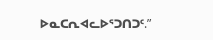ᐅᓇᑕᕆᐊᓚᐅᕐᑐᑎᑐᑦ.”